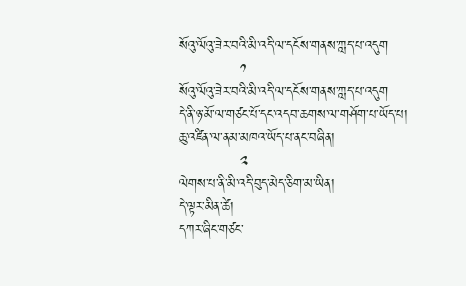སོའུ་ལོའུ་ཟེར་བའི་མི་འདི་ལ་དངོས་གནས་ཀླད་པ་འདུག
             ༡
སོའུ་ལོའུ་ཟེར་བའི་མི་འདི་ལ་དངོས་གནས་ཀླད་པ་འདུག
དེ་ནི་ཉ་མོ་ལ་གཙང་པོ་དང་འདབ་ཆགས་ལ་གཤོག་པ་ཡོད་པ།
ཆུ་འཛིན་ལ་ནམ་མཁའ་ཡོད་པ་ནང་བཞིན།
             ༢
ལེགས་པ་ནི་མི་འདི་བུད་མེད་ཅིག་མ་ཡིན།
དེ་ལྟར་མིན་ཚེ།
དཀར་ཞིང་གཙང་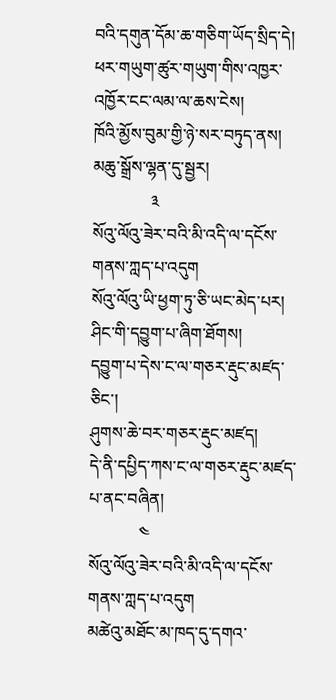བའི་དགུན་དོམ་ཆ་གཅིག་ཡོད་སྲིད་དེ།
ཕར་གཡུག་ཚུར་གཡུག་གིས་འཁྱར་འཁྱོར་ངང་ལམ་ལ་ཆས་ངེས།
ཁོའི་མྱོས་བུམ་གྱི་ཉེ་སར་བཏུད་ནས།
མཆུ་སྒྲོས་ལྷན་དུ་སྦྱར།
              ༣
སོའུ་ལོའུ་ཟེར་བའི་མི་འདི་ལ་དངོས་གནས་ཀླད་པ་འདུག
སོའུ་ལོའུ་ཡི་ཕྱག་ཏུ་ཅི་ཡང་མེད་པར།
ཤིང་གི་དབྱུག་པ་ཞིག་ཐོགས།
དབྱུག་པ་དེས་ང་ལ་གཅར་རྡུང་མཛད་ཅིང་།
ཤུགས་ཆེ་བར་གཅར་རྡུང་མཛད།
དེ་ནི་དཔྱིད་ཀས་ང་ལ་གཅར་རྡུང་མཛད་པ་ནང་བཞིན།
            ༤
སོའུ་ལོའུ་ཟེར་བའི་མི་འདི་ལ་དངོས་གནས་ཀླད་པ་འདུག
མཚེའུ་མཐོང་མ་ཁད་དུ་དགའ་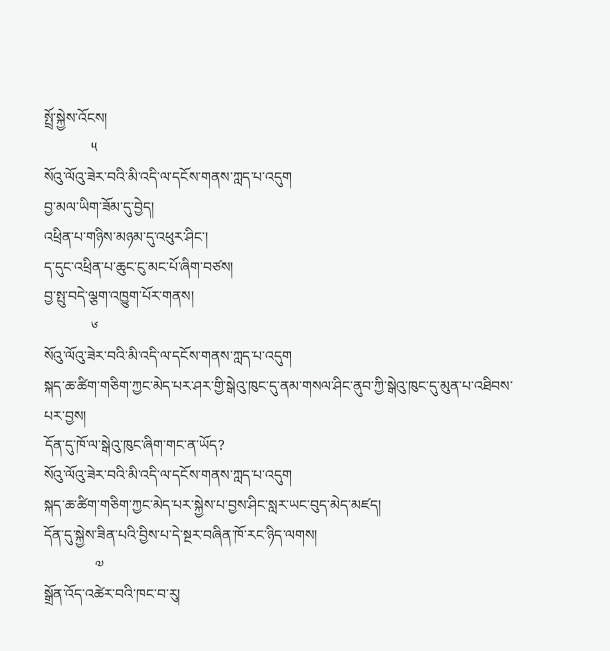སྤྲོ་སྐྱེས་འོངས།
             ༥
སོའུ་ལོའུ་ཟེར་བའི་མི་འདི་ལ་དངོས་གནས་ཀླད་པ་འདུག
བྱ་མལ་ཡིག་ཟོམ་དུ་བྱེད།
འཕྲིན་པ་གཉིས་མཉམ་དུ་འཕུར་ཤིང་།
ད་དུང་འཕྲིན་པ་ཆུང་ངུ་མང་པོ་ཞིག་བཙས།
བྱ་སྤུ་བདེ་ལྕག་འཁྱུག་པོར་གནས།
             ༦
སོའུ་ལོའུ་ཟེར་བའི་མི་འདི་ལ་དངོས་གནས་ཀླད་པ་འདུག
སྐད་ཆ་ཚིག་གཅིག་ཀྱང་མེད་པར་ཤར་གྱི་སྒེའུ་ཁུང་དུ་ནམ་གསལ་ཤིང་ནུབ་ཀྱི་སྒེའུ་ཁུང་དུ་མུན་པ་འཐིབས་པར་བྱས།
དོན་དུ་ཁོ་ལ་སྒེའུ་ཁུང་ཞིག་གང་ན་ཡོད?
སོའུ་ལོའུ་ཟེར་བའི་མི་འདི་ལ་དངོས་གནས་ཀླད་པ་འདུག
སྐད་ཆ་ཚིག་གཅིག་ཀྱང་མེད་པར་སྐྱེས་པ་བྱས་ཤིང་སླར་ཡང་བུད་མེད་མཛད།
དོན་དུ་སྐྱེས་ཟིན་པའི་བྱིས་པ་དེ་སྔར་བཞིན་ཁོ་རང་ཉིད་ལགས།
              ༧
སྒྲོན་འོད་འཚེར་བའི་ཁང་བ་རུ།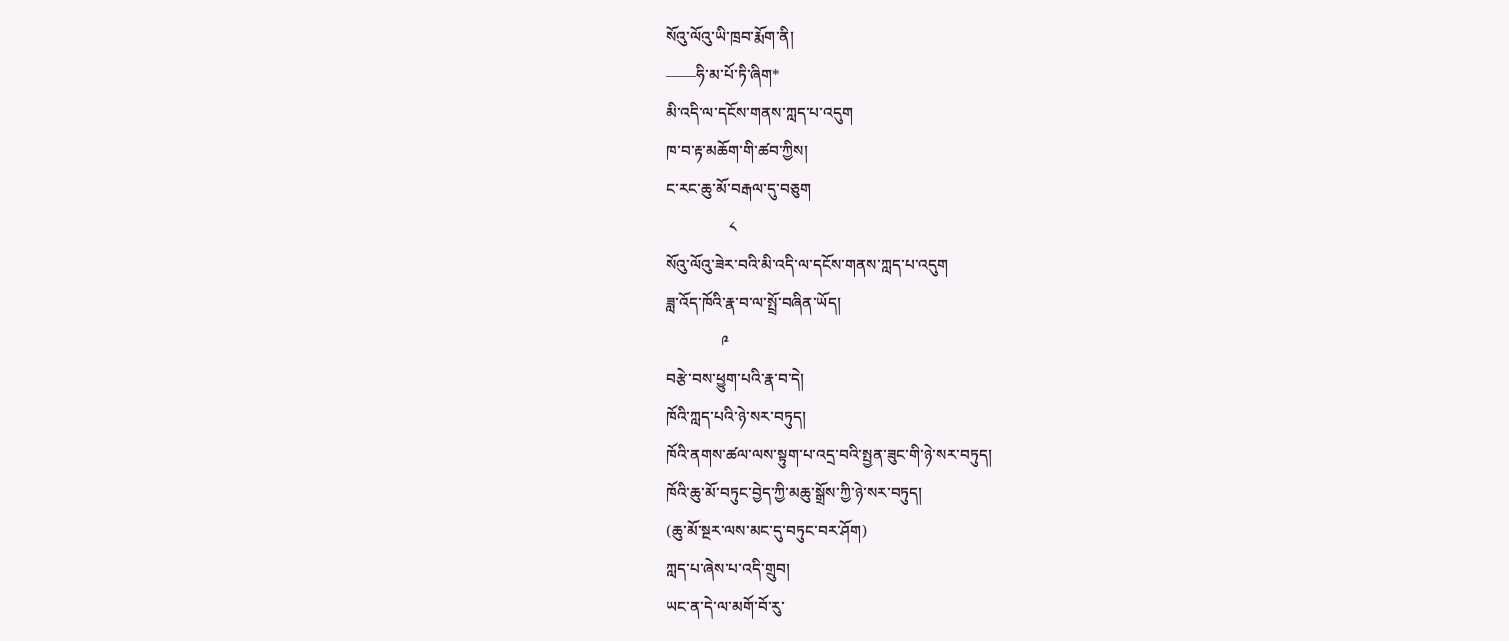སོའུ་ལོའུ་ཡི་ཁྲབ་རྨོག་ནི།
——ཧི་མ་པོ་ཏི་ཞིག*
མི་འདི་ལ་དངོས་གནས་ཀླད་པ་འདུག
ཁ་བ་རྟ་མཆོག་གི་ཚབ་ཀྱིས།
ང་རང་ཆུ་མོ་བརྒལ་དུ་བཅུག
                ༨
སོའུ་ལོའུ་ཟེར་བའི་མི་འདི་ལ་དངོས་གནས་ཀླད་པ་འདུག
ཟླ་འོད་ཁོའི་རྣ་བ་ལ་སྤྲོ་བཞིན་ཡོད།
              ༩
བརྩེ་བས་ཕྱུག་པའི་རྣ་བ་དེ།
ཁོའི་ཀླད་པའི་ཉེ་སར་བཏུད།
ཁོའི་ནགས་ཚལ་ལས་སྟུག་པ་འདྲ་བའི་སྤྱན་ཟུང་གི་ཉེ་སར་བཏུད།
ཁོའི་ཆུ་མོ་བཏུང་བྱེད་ཀྱི་མཆུ་སྒྲོས་ཀྱི་ཉེ་སར་བཏུད།
(ཆུ་མོ་སྔར་ལས་མང་དུ་བཏུང་བར་ཤོག)
ཀླད་པ་ཞེས་པ་འདི་གྲུབ།
ཡང་ན་དེ་ལ་མགོ་བོ་རུ་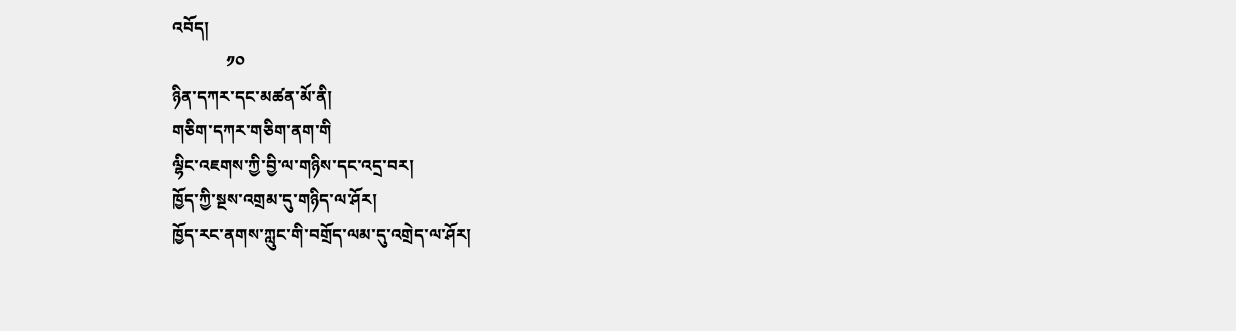འབོད།
             ༡༠
ཉིན་དཀར་དང་མཚན་མོ་ནི།
གཅིག་དཀར་གཅིག་ནག་གི
ལྷིང་འཇགས་ཀྱི་བྱི་ལ་གཉིས་དང་འདྲ་བར།
ཁྱོད་ཀྱི་སྔས་འགྲམ་དུ་གཉིད་ལ་ཤོར།
ཁྱོད་རང་ནགས་ཀླུང་གི་བགྲོད་ལམ་དུ་འགྲེད་ལ་ཤོར།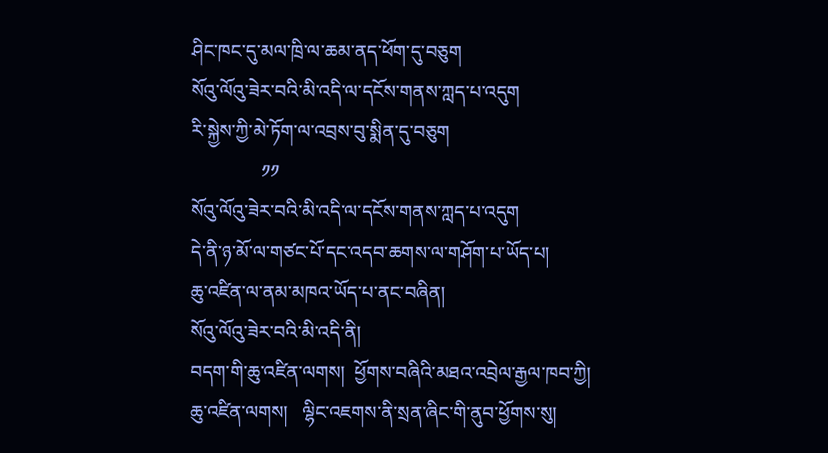ཤིང་ཁང་དུ་མལ་ཁྲི་ལ་ཆམ་ནད་ཕོག་དུ་བཅུག
སོའུ་ལོའུ་ཟེར་བའི་མི་འདི་ལ་དངོས་གནས་ཀླད་པ་འདུག
རི་སྐྱེས་ཀྱི་མེ་ཏོག་ལ་འབྲས་བུ་སྨིན་དུ་བཅུག
               ༡༡
སོའུ་ལོའུ་ཟེར་བའི་མི་འདི་ལ་དངོས་གནས་ཀླད་པ་འདུག
དེ་ནི་ཉ་མོ་ལ་གཙང་པོ་དང་འདབ་ཆགས་ལ་གཤོག་པ་ཡོད་པ།
ཆུ་འཛིན་ལ་ནམ་མཁའ་ཡོད་པ་ནང་བཞིན།
སོའུ་ལོའུ་ཟེར་བའི་མི་འདི་ནི།
བདག་གི་ཆུ་འཛིན་ལགས།  ཕྱོགས་བཞིའི་མཐའ་འབྲེལ་རྒྱལ་ཁབ་ཀྱི།
ཆུ་འཛིན་ལགས།   ལྷིང་འཇགས་ནི་སྲན་ཞིང་གི་ནུབ་ཕྱོགས་སུ།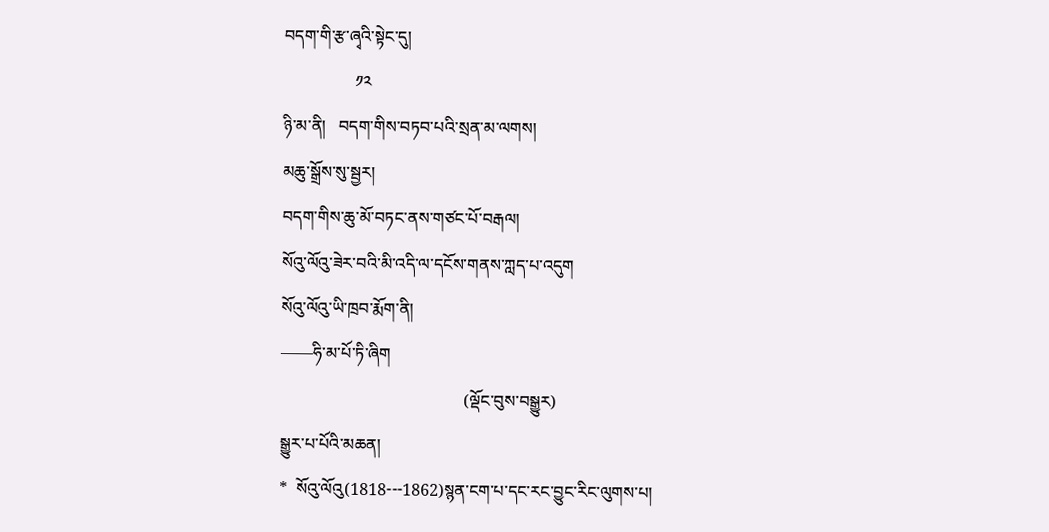བདག་གི་རྩ་ཞྭའི་སྟེང་དུ།
                 ༡༢
ཉི་མ་ནི།   བདག་གིས་བཏབ་པའི་སྲན་མ་ལགས།
མཆུ་སྒྲོས་སུ་སྦྱར།
བདག་གིས་ཆུ་མོ་བཏང་ནས་གཙང་པོ་བརྒལ།
སོའུ་ལོའུ་ཟེར་བའི་མི་འདི་ལ་དངོས་གནས་ཀླད་པ་འདུག
སོའུ་ལོའུ་ཡི་ཁྲབ་རྨོག་ནི།
——ཧི་མ་པོ་ཏི་ཞིག
                                            (ལྡོང་བུས་བསྒྱུར)
སྒྱུར་པ་པོའི་མཆན།
*  སོའུ་ལོའུ(1818---1862)སྙན་ངག་པ་དང་རང་བྱུང་རིང་ལུགས་པ།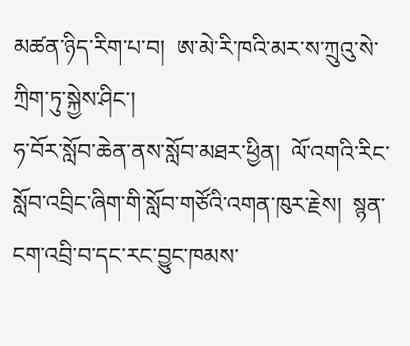མཚན་ཉིད་རིག་པ་བ།  ཨ་མེ་རི་ཁའི་མར་ས་ཀྲུའུ་སེ་ཀྲིག་ཏུ་སྐྱེས་ཤིང་།
ཧ་བོར་སློབ་ཆེན་ནས་སློབ་མཐར་ཕྱིན།  ལོ་འགའི་རིང་སློབ་འབྲིང་ཞིག་གི་སློབ་གཙོའི་འགན་ཁུར་རྗེས།  སྙན་ངག་འབྲི་བ་དང་རང་བྱུང་ཁམས་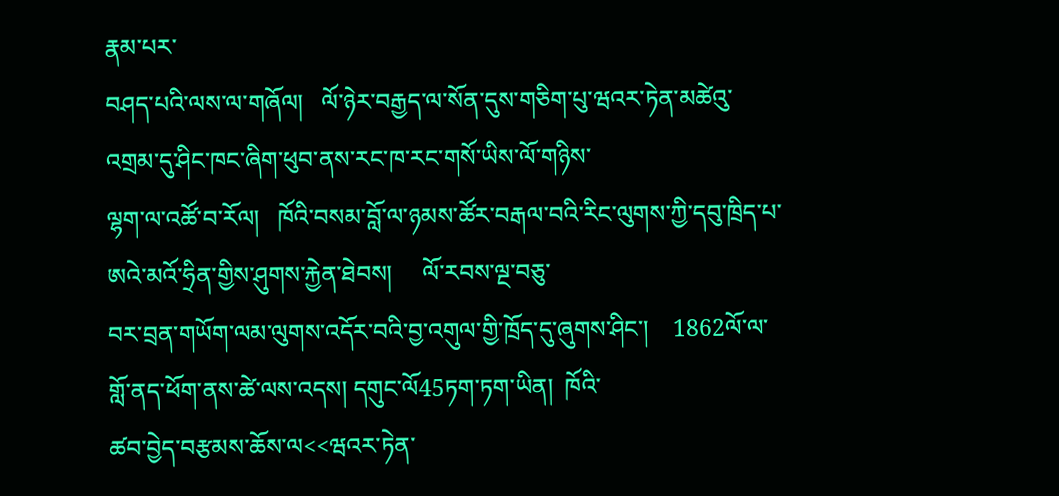རྣམ་པར་
བཤད་པའི་ལས་ལ་གཞོལ།   ལོ་ཉེར་བརྒྱད་ལ་སོན་དུས་གཅིག་པུ་ཝའར་ཏེན་མཚེའུ་འགྲམ་དུ་ཤིང་ཁང་ཞིག་ཕུབ་ནས་རང་ཁ་རང་གསོ་ཡིས་ལོ་གཉིས་
ལྷག་ལ་འཚོ་བ་རོལ།   ཁོའི་བསམ་བློ་ལ་ཉམས་ཚོར་བརྒལ་བའི་རིང་ལུགས་ཀྱི་དབུ་ཁྲིད་པ་ཨའེ་མའོ་ཧྲིན་གྱིས་ཤུགས་རྐྱེན་ཐེབས།     ལོ་རབས་ལྔ་བཅུ་
བར་བྲན་གཡོག་ལམ་ལུགས་འདོར་བའི་བྱ་འགུལ་གྱི་ཁྲོད་དུ་ཞུགས་ཤིང་།    1862ལོ་ལ་གློ་ནད་ཕོག་ནས་ཚེ་ལས་འདས། དགུང་ལོ45ཏག་ཏག་ཡིན།  ཁོའི་
ཚབ་བྱེད་བརྩམས་ཆོས་ལ<<ཝའར་ཏེན་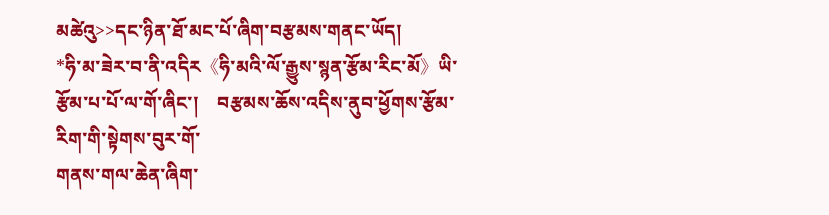མཚེའུ>>དང་ཉིན་ཐོ་མང་པོ་ཞིག་བརྩམས་གནང་ཡོད།
*ཧི་མ་ཟེར་བ་ནི་འདིར《ཧི་མའི་ལོ་རྒྱུས་སྙན་རྩོམ་རིང་མོ》ཡི་རྩོམ་པ་པོ་ལ་གོ་ཞིང་།    བརྩམས་ཆོས་འདིས་ནུབ་ཕྱོགས་རྩོམ་རིག་གི་སྟེགས་བུར་གོ་
གནས་གལ་ཆེན་ཞིག་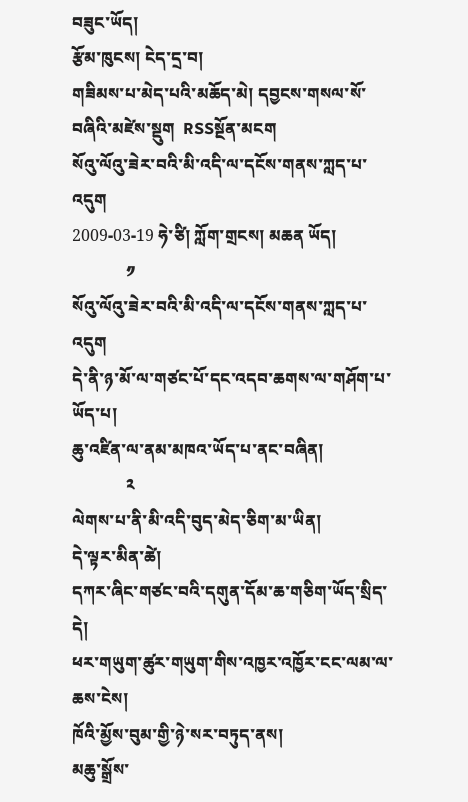བཟུང་ཡོད།
རྩོམ་ཁུངས། ངེད་དྲ་བ།
གཟིམས་པ་མེད་པའི་མཆོད་མེ། དབྱངས་གསལ་སོ་བཞིའི་མཛེས་སྡུག  RSSསྔོན་མངག
སོའུ་ལོའུ་ཟེར་བའི་མི་འདི་ལ་དངོས་གནས་ཀླད་པ་འདུག
2009-03-19 ཧེ་ཙི། ཀློག་གྲངས། མཆན ཡོད།
             ༡
སོའུ་ལོའུ་ཟེར་བའི་མི་འདི་ལ་དངོས་གནས་ཀླད་པ་འདུག
དེ་ནི་ཉ་མོ་ལ་གཙང་པོ་དང་འདབ་ཆགས་ལ་གཤོག་པ་ཡོད་པ།
ཆུ་འཛིན་ལ་ནམ་མཁའ་ཡོད་པ་ནང་བཞིན།
             ༢
ལེགས་པ་ནི་མི་འདི་བུད་མེད་ཅིག་མ་ཡིན།
དེ་ལྟར་མིན་ཚེ།
དཀར་ཞིང་གཙང་བའི་དགུན་དོམ་ཆ་གཅིག་ཡོད་སྲིད་དེ།
ཕར་གཡུག་ཚུར་གཡུག་གིས་འཁྱར་འཁྱོར་ངང་ལམ་ལ་ཆས་ངེས།
ཁོའི་མྱོས་བུམ་གྱི་ཉེ་སར་བཏུད་ནས།
མཆུ་སྒྲོས་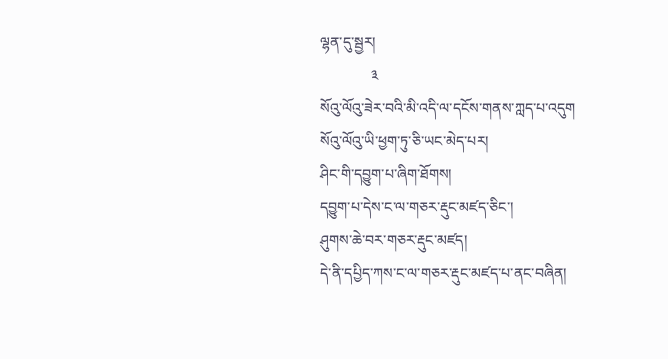ལྷན་དུ་སྦྱར།
              ༣
སོའུ་ལོའུ་ཟེར་བའི་མི་འདི་ལ་དངོས་གནས་ཀླད་པ་འདུག
སོའུ་ལོའུ་ཡི་ཕྱག་ཏུ་ཅི་ཡང་མེད་པར།
ཤིང་གི་དབྱུག་པ་ཞིག་ཐོགས།
དབྱུག་པ་དེས་ང་ལ་གཅར་རྡུང་མཛད་ཅིང་།
ཤུགས་ཆེ་བར་གཅར་རྡུང་མཛད།
དེ་ནི་དཔྱིད་ཀས་ང་ལ་གཅར་རྡུང་མཛད་པ་ནང་བཞིན།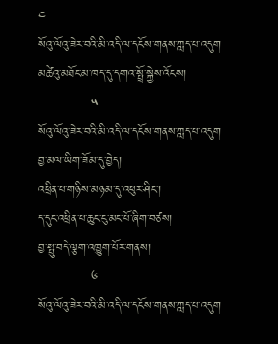༤
སོའུ་ལོའུ་ཟེར་བའི་མི་འདི་ལ་དངོས་གནས་ཀླད་པ་འདུག
མཚེའུ་མཐོང་མ་ཁད་དུ་དགའ་སྤྲོ་སྐྱེས་འོངས།
             ༥
སོའུ་ལོའུ་ཟེར་བའི་མི་འདི་ལ་དངོས་གནས་ཀླད་པ་འདུག
བྱ་མལ་ཡིག་ཟོམ་དུ་བྱེད།
འཕྲིན་པ་གཉིས་མཉམ་དུ་འཕུར་ཤིང་།
ད་དུང་འཕྲིན་པ་ཆུང་ངུ་མང་པོ་ཞིག་བཙས།
བྱ་སྤུ་བདེ་ལྕག་འཁྱུག་པོར་གནས།
             ༦
སོའུ་ལོའུ་ཟེར་བའི་མི་འདི་ལ་དངོས་གནས་ཀླད་པ་འདུག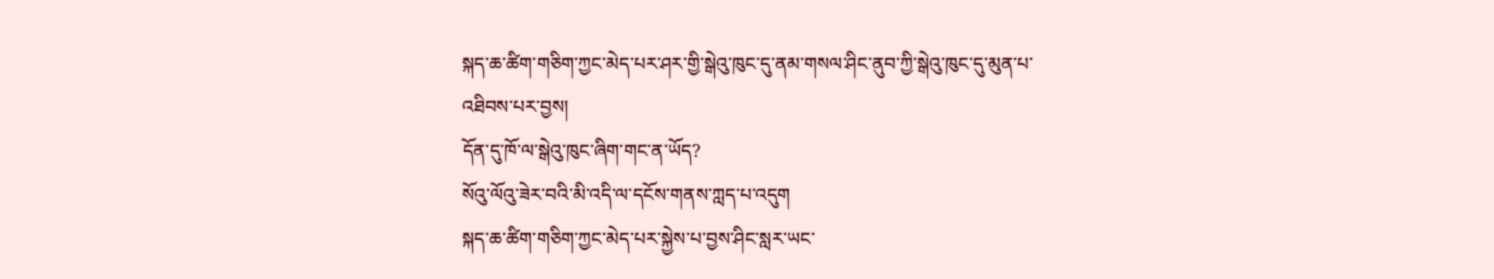སྐད་ཆ་ཚིག་གཅིག་ཀྱང་མེད་པར་ཤར་གྱི་སྒེའུ་ཁུང་དུ་ནམ་གསལ་ཤིང་ནུབ་ཀྱི་སྒེའུ་ཁུང་དུ་མུན་པ་འཐིབས་པར་བྱས།
དོན་དུ་ཁོ་ལ་སྒེའུ་ཁུང་ཞིག་གང་ན་ཡོད?
སོའུ་ལོའུ་ཟེར་བའི་མི་འདི་ལ་དངོས་གནས་ཀླད་པ་འདུག
སྐད་ཆ་ཚིག་གཅིག་ཀྱང་མེད་པར་སྐྱེས་པ་བྱས་ཤིང་སླར་ཡང་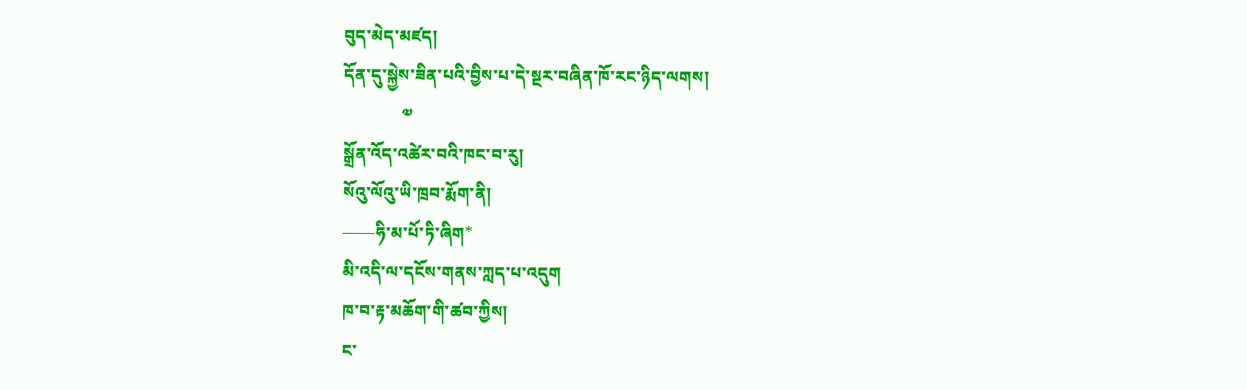བུད་མེད་མཛད།
དོན་དུ་སྐྱེས་ཟིན་པའི་བྱིས་པ་དེ་སྔར་བཞིན་ཁོ་རང་ཉིད་ལགས།
              ༧
སྒྲོན་འོད་འཚེར་བའི་ཁང་བ་རུ།
སོའུ་ལོའུ་ཡི་ཁྲབ་རྨོག་ནི།
——ཧི་མ་པོ་ཏི་ཞིག*
མི་འདི་ལ་དངོས་གནས་ཀླད་པ་འདུག
ཁ་བ་རྟ་མཆོག་གི་ཚབ་ཀྱིས།
ང་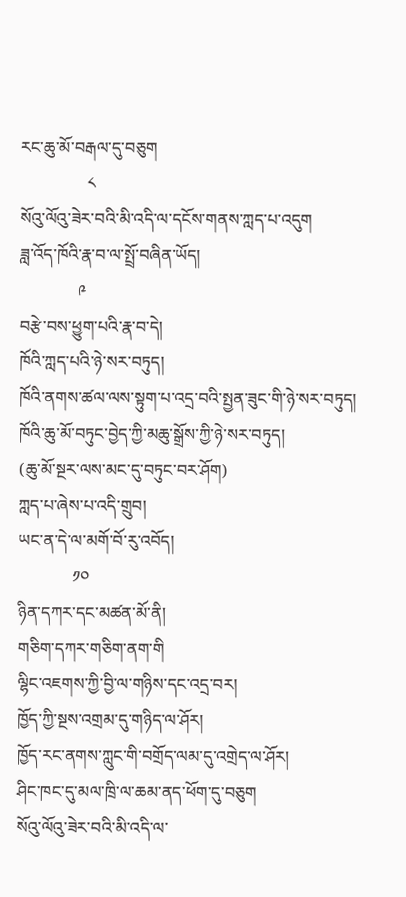རང་ཆུ་མོ་བརྒལ་དུ་བཅུག
                ༨
སོའུ་ལོའུ་ཟེར་བའི་མི་འདི་ལ་དངོས་གནས་ཀླད་པ་འདུག
ཟླ་འོད་ཁོའི་རྣ་བ་ལ་སྤྲོ་བཞིན་ཡོད།
              ༩
བརྩེ་བས་ཕྱུག་པའི་རྣ་བ་དེ།
ཁོའི་ཀླད་པའི་ཉེ་སར་བཏུད།
ཁོའི་ནགས་ཚལ་ལས་སྟུག་པ་འདྲ་བའི་སྤྱན་ཟུང་གི་ཉེ་སར་བཏུད།
ཁོའི་ཆུ་མོ་བཏུང་བྱེད་ཀྱི་མཆུ་སྒྲོས་ཀྱི་ཉེ་སར་བཏུད།
(ཆུ་མོ་སྔར་ལས་མང་དུ་བཏུང་བར་ཤོག)
ཀླད་པ་ཞེས་པ་འདི་གྲུབ།
ཡང་ན་དེ་ལ་མགོ་བོ་རུ་འབོད།
             ༡༠
ཉིན་དཀར་དང་མཚན་མོ་ནི།
གཅིག་དཀར་གཅིག་ནག་གི
ལྷིང་འཇགས་ཀྱི་བྱི་ལ་གཉིས་དང་འདྲ་བར།
ཁྱོད་ཀྱི་སྔས་འགྲམ་དུ་གཉིད་ལ་ཤོར།
ཁྱོད་རང་ནགས་ཀླུང་གི་བགྲོད་ལམ་དུ་འགྲེད་ལ་ཤོར།
ཤིང་ཁང་དུ་མལ་ཁྲི་ལ་ཆམ་ནད་ཕོག་དུ་བཅུག
སོའུ་ལོའུ་ཟེར་བའི་མི་འདི་ལ་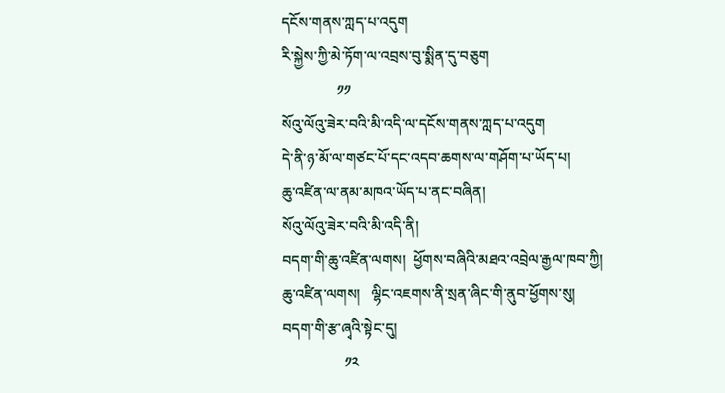དངོས་གནས་ཀླད་པ་འདུག
རི་སྐྱེས་ཀྱི་མེ་ཏོག་ལ་འབྲས་བུ་སྨིན་དུ་བཅུག
               ༡༡
སོའུ་ལོའུ་ཟེར་བའི་མི་འདི་ལ་དངོས་གནས་ཀླད་པ་འདུག
དེ་ནི་ཉ་མོ་ལ་གཙང་པོ་དང་འདབ་ཆགས་ལ་གཤོག་པ་ཡོད་པ།
ཆུ་འཛིན་ལ་ནམ་མཁའ་ཡོད་པ་ནང་བཞིན།
སོའུ་ལོའུ་ཟེར་བའི་མི་འདི་ནི།
བདག་གི་ཆུ་འཛིན་ལགས།  ཕྱོགས་བཞིའི་མཐའ་འབྲེལ་རྒྱལ་ཁབ་ཀྱི།
ཆུ་འཛིན་ལགས།   ལྷིང་འཇགས་ནི་སྲན་ཞིང་གི་ནུབ་ཕྱོགས་སུ།
བདག་གི་རྩ་ཞྭའི་སྟེང་དུ།
                 ༡༢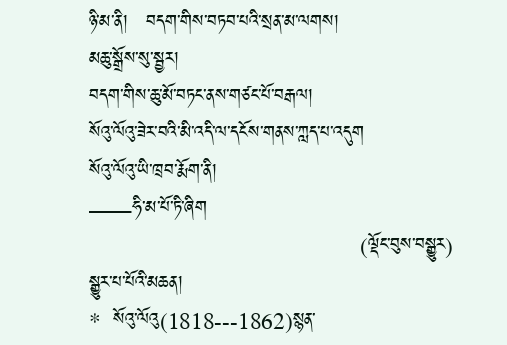ཉི་མ་ནི།   བདག་གིས་བཏབ་པའི་སྲན་མ་ལགས།
མཆུ་སྒྲོས་སུ་སྦྱར།
བདག་གིས་ཆུ་མོ་བཏང་ནས་གཙང་པོ་བརྒལ།
སོའུ་ལོའུ་ཟེར་བའི་མི་འདི་ལ་དངོས་གནས་ཀླད་པ་འདུག
སོའུ་ལོའུ་ཡི་ཁྲབ་རྨོག་ནི།
——ཧི་མ་པོ་ཏི་ཞིག
                                            (ལྡོང་བུས་བསྒྱུར)
སྒྱུར་པ་པོའི་མཆན།
*  སོའུ་ལོའུ(1818---1862)སྙན་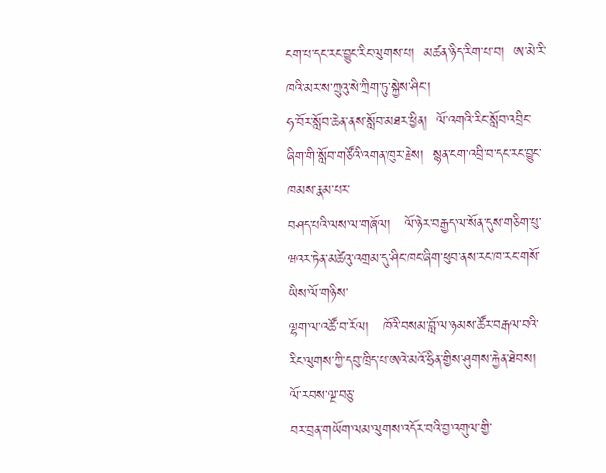ངག་པ་དང་རང་བྱུང་རིང་ལུགས་པ།  མཚན་ཉིད་རིག་པ་བ།  ཨ་མེ་རི་ཁའི་མར་ས་ཀྲུའུ་སེ་ཀྲིག་ཏུ་སྐྱེས་ཤིང་།
ཧ་བོར་སློབ་ཆེན་ནས་སློབ་མཐར་ཕྱིན།  ལོ་འགའི་རིང་སློབ་འབྲིང་ཞིག་གི་སློབ་གཙོའི་འགན་ཁུར་རྗེས།  སྙན་ངག་འབྲི་བ་དང་རང་བྱུང་ཁམས་རྣམ་པར་
བཤད་པའི་ལས་ལ་གཞོལ།   ལོ་ཉེར་བརྒྱད་ལ་སོན་དུས་གཅིག་པུ་ཝའར་ཏེན་མཚེའུ་འགྲམ་དུ་ཤིང་ཁང་ཞིག་ཕུབ་ནས་རང་ཁ་རང་གསོ་ཡིས་ལོ་གཉིས་
ལྷག་ལ་འཚོ་བ་རོལ།   ཁོའི་བསམ་བློ་ལ་ཉམས་ཚོར་བརྒལ་བའི་རིང་ལུགས་ཀྱི་དབུ་ཁྲིད་པ་ཨའེ་མའོ་ཧྲིན་གྱིས་ཤུགས་རྐྱེན་ཐེབས།     ལོ་རབས་ལྔ་བཅུ་
བར་བྲན་གཡོག་ལམ་ལུགས་འདོར་བའི་བྱ་འགུལ་གྱི་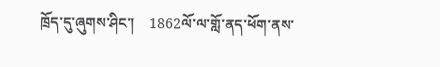ཁྲོད་དུ་ཞུགས་ཤིང་།    1862ལོ་ལ་གློ་ནད་ཕོག་ནས་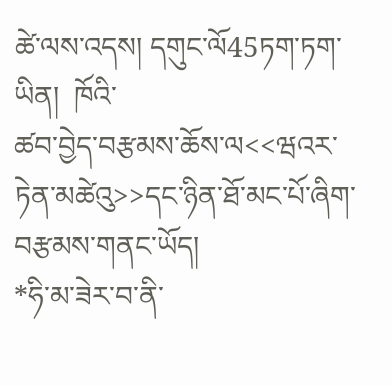ཚེ་ལས་འདས། དགུང་ལོ45ཏག་ཏག་ཡིན།  ཁོའི་
ཚབ་བྱེད་བརྩམས་ཆོས་ལ<<ཝའར་ཏེན་མཚེའུ>>དང་ཉིན་ཐོ་མང་པོ་ཞིག་བརྩམས་གནང་ཡོད།
*ཧི་མ་ཟེར་བ་ནི་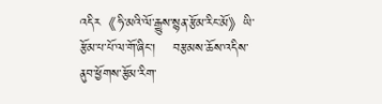འདིར《ཧི་མའི་ལོ་རྒྱུས་སྙན་རྩོམ་རིང་མོ》ཡི་རྩོམ་པ་པོ་ལ་གོ་ཞིང་།    བརྩམས་ཆོས་འདིས་ནུབ་ཕྱོགས་རྩོམ་རིག་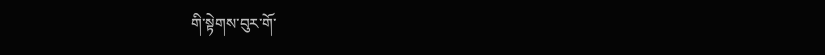གི་སྟེགས་བུར་གོ་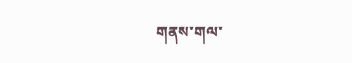གནས་གལ་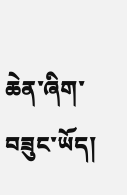ཆེན་ཞིག་བཟུང་ཡོད།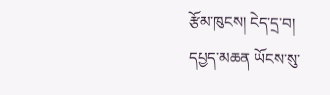རྩོམ་ཁུངས། ངེད་དྲ་བ།
དཔྱད་མཆན ཡོངས་སུ་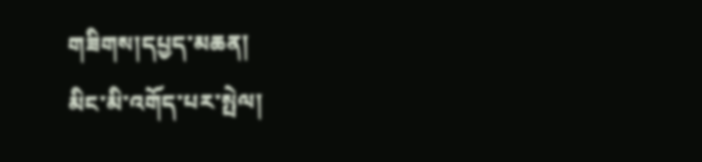གཟིགས།དཔྱད་མཆན།
མིང་མི་འགོད་པར་སྤེལ།